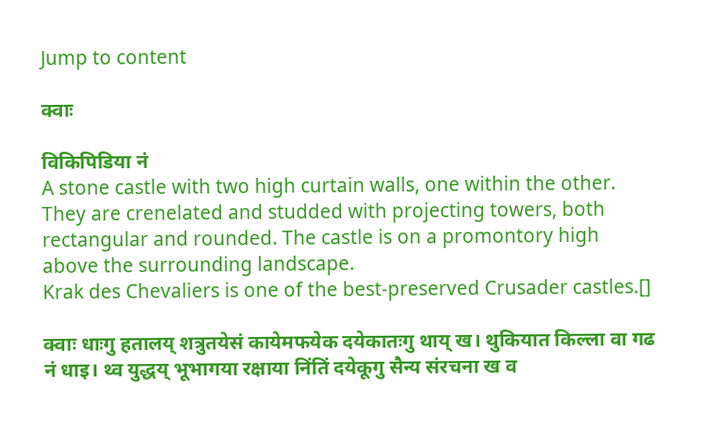Jump to content

क्वाः

विकिपिडिया नं
A stone castle with two high curtain walls, one within the other. They are crenelated and studded with projecting towers, both rectangular and rounded. The castle is on a promontory high above the surrounding landscape.
Krak des Chevaliers is one of the best-preserved Crusader castles.[]

क्वाः धाःगु हतालय् शत्रुतयेसं कायेमफयेक दयेकातःगु थाय् ख। थुकियात किल्ला वा गढ नं धाइ। थ्व युद्धय् भूभागया रक्षाया निंतिं दयेकूगु सैन्य संरचना ख व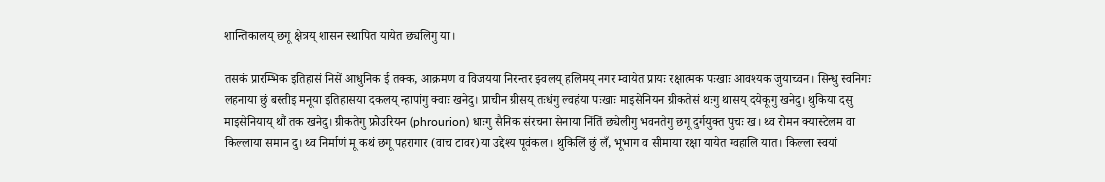शान्तिकालय् छगू क्षेत्रय् शासन स्थापित यायेत छ्यलिगु या।

तसकं प्रारम्भिक इतिहासं निसें आधुनिक ई तक्क, आक्रमण व विजयया निरन्तर झ्वलय् हलिमय् नगर म्वायेत प्रायः रक्षात्मक पःखाः आवश्यक जुयाच्वन। सिन्धु स्वनिगः लहनाया छुं बस्तीइ मनूया इतिहासया दकलय् न्हापांगु क्वाः खनेदु। प्राचीन ग्रीसय् तःधंगु ल्वहंया पःखाः माइसेनियन ग्रीकतेसं थःगु थासय् दयेकूगु खनेदु। थुकिया दसु माइसेनियाय् थौं तक खनेदु। ग्रीकतेगु फ्रोउरियन (phrourion) धाःगु सैनिक संरचना सेनाया निंतिं छ्येलीगु भवनतेगु छगू दुर्गयुक्त पुचः ख। थ्व रोमन क्यास्टेलम वा किल्लाया समान दु। थ्व निर्माणं मू कथं छगू पहरागार (वाच टावर)या उद्देश्य पूवंकल। थुकिलिं छुं लँ, भूभाग व सीमाया रक्षा यायेत ग्वहालि यात। किल्ला स्वयां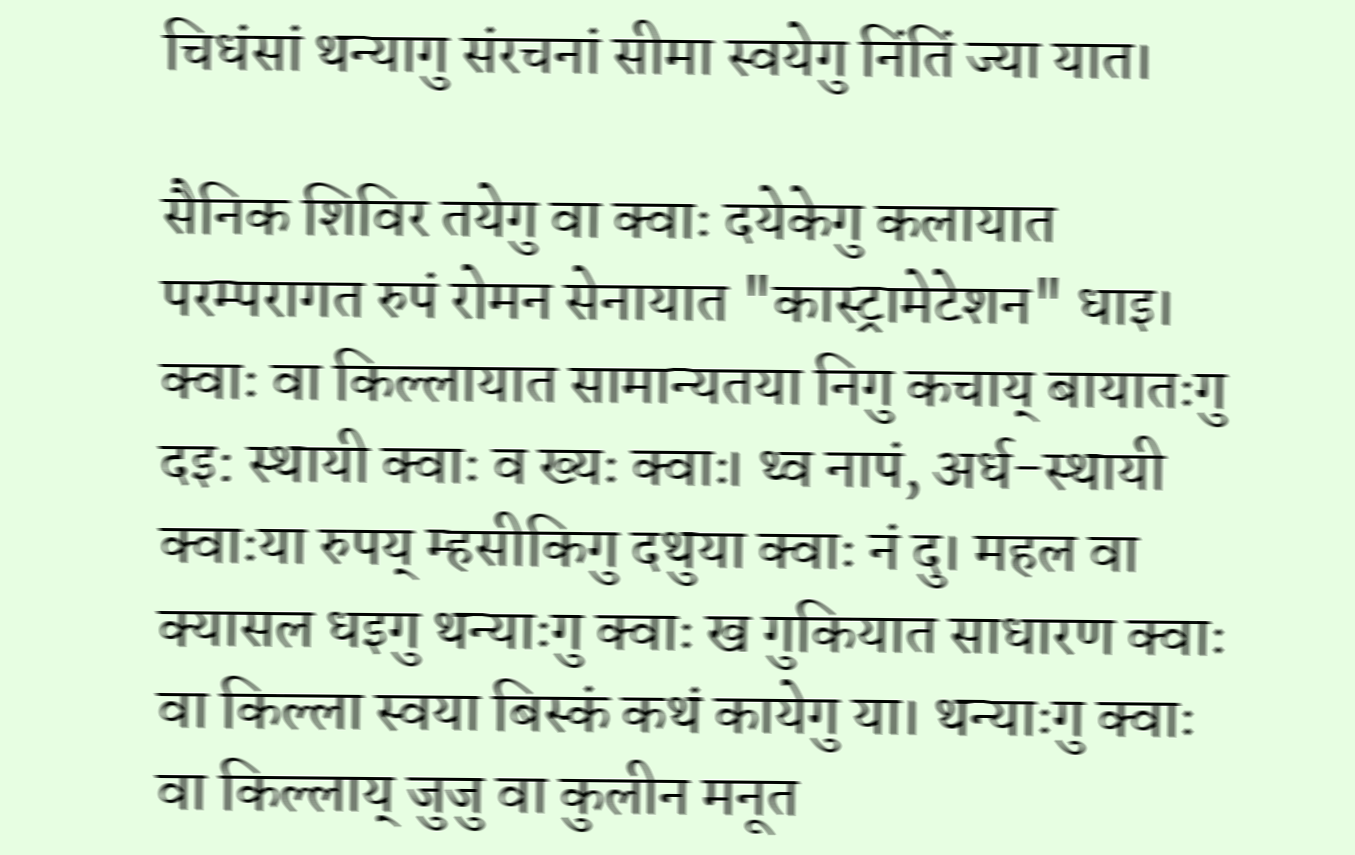चिधंसां थन्यागु संरचनां सीमा स्वयेगु निंतिं ज्या यात।

सैनिक शिविर तयेगु वा क्वाः दयेकेगु कलायात परम्परागत रुपं रोमन सेनायात "कास्ट्रामेटेशन" धाइ। क्वाः वा किल्लायात सामान्यतया निगु कचाय् बायातःगु दइ: स्थायी क्वाः व ख्यः क्वाः। थ्व नापं, अर्ध-स्थायी क्वाःया रुपय् म्हसीकिगु दथुया क्वाः नं दु। महल वा क्यासल धइगु थन्याःगु क्वाः ख गुकियात साधारण क्वाः वा किल्ला स्वया बिस्कं कथं कायेगु या। थन्याःगु क्वाः वा किल्लाय् जुजु वा कुलीन मनूत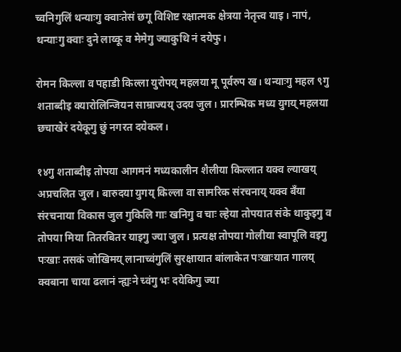च्वनिगुलिं थन्याःगु क्वाःतेसं छगू विशिष्ट रक्षात्मक क्षेत्रया नेतृत्त्व याइ। नापं, थन्याःगु क्वाः दुने लाय्कू व मेमेगु ज्याकुथि नं दयेफु।

रोमन किल्ला व पहाडी किल्ला युरोपय् महलया मू पूर्वरुप ख। थन्याःगु महल ९गु शताब्दीइ क्यारोलिन्जियन साम्राज्यय् उदय जुल। प्रारम्भिक मध्य युगय् महलया छचाखेरं दयेकूगु छुं नगरत दयेकल।

१४गु शताब्दीइ तोपया आगमनं मध्यकालीन शैलीया किल्लात यक्व ल्याखय् अप्रचलित जुल। बारुदया युगय् किल्ला वा सामरिक संरचनाय् यक्व बँया संरचनाया विकास जुल गुकिलि गाः खनिगु व चाः ल्हेया तोपयात संके थाकुइगु व तोपया मिया तितरबितर याइगु ज्या जुल। प्रत्यक्ष तोपया गोलीया स्वापूलि वइगु पःखाः तसकं जोखिमय् लानाच्वंगुलिं सुरक्षायात बांलाकेत पःखाःयात गालय् क्वबाना चाया ढलानं न्ह्यःने च्वंगु भः दयेकिगु ज्या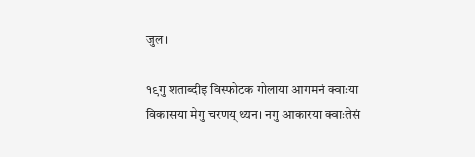जुल।

१९गु शताब्दीइ विस्फोटक गोलाया आगमनं क्वाःया विकासया मेगु चरणय् थ्यन। नगु आकारया क्वाःतेसं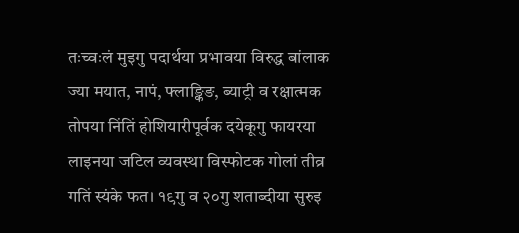तःच्वःलं मुइगु पदार्थया प्रभावया विरुद्ध बांलाक ज्या मयात, नापं, फ्लाङ्किङ, ब्याट्री व रक्षात्मक तोपया निंतिं होशियारीपूर्वक दयेकूगु फायरया लाइनया जटिल व्यवस्था विस्फोटक गोलां तीव्र गतिं स्यंके फत। १९गु व २०गु शताब्दीया सुरुइ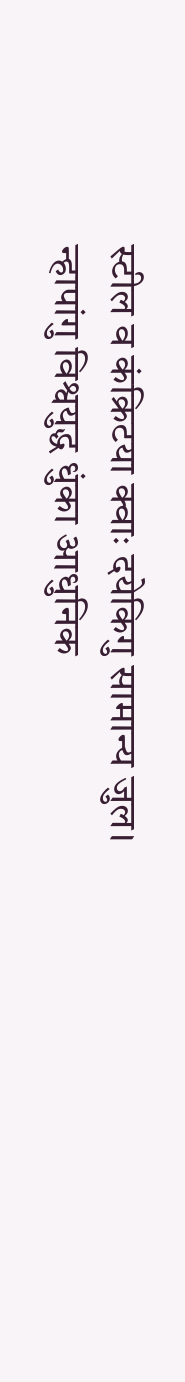स्टील व कंक्रिटया क्वाः दयेकिगु सामान्य जुल। न्हापांगु विश्वयुद्ध धुंका आधुनिक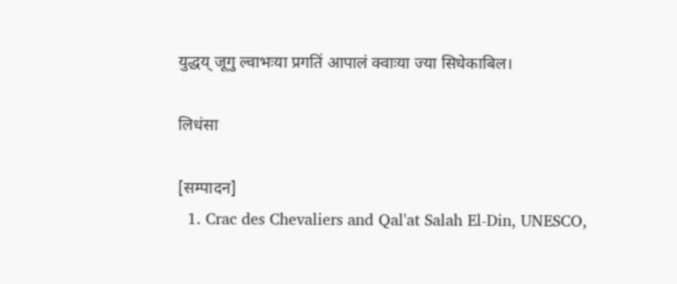युद्धय् जूगु ल्वाभःया प्रगतिं आपालं क्वाःया ज्या सिधेकाबिल।

लिधंसा

[सम्पादन]
  1. Crac des Chevaliers and Qal'at Salah El-Din, UNESCO,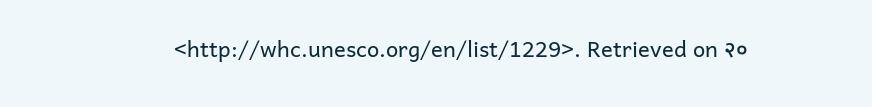<http://whc.unesco.org/en/list/1229>. Retrieved on २०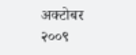अक्टोबर २००९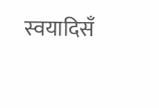स्वयादिसँ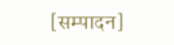[सम्पादन]